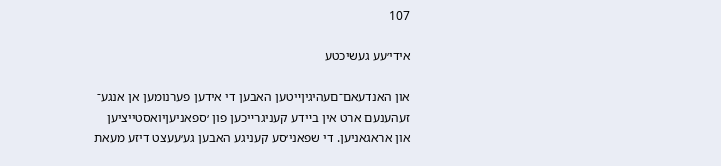107

אידי׳עע געשיכטע

און האנדעאם־םעהיגיןײטען האבען די אידען פערנומען אן אנגע־ זעהענעם ארט אין בײדע קעניגרײכען פון ׳ספאניעןיואסטייציען און אראגאניען. די שפאני׳סע קעניגע האבען גע׳עעצט דיזע מעאת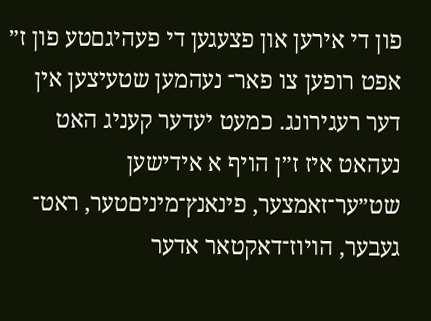פון די אירען און פצעגען די פעהיגםטע פון ז״ אפט רופען צו פאר־ נעהמען שטעיצען אין דער רעגירונג. כמעט יעדער קעניג האט נעהאט איז ז״ן הויף א אידישען שט״ער־זאמצער, פינאנץ־מיניםטער, ראט־ געבער, הויוז־דאקטאר אדער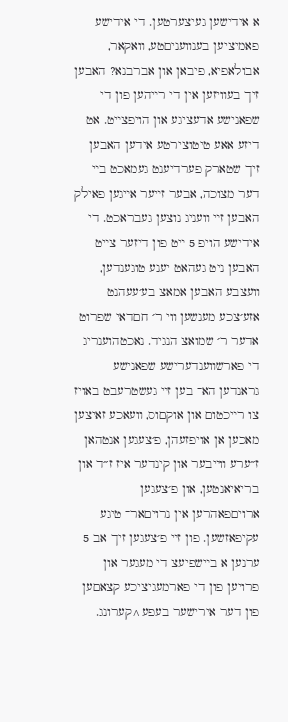א אידישען געיצערטען. די אידישע פאמיציען בענװעניםטע, װאקאר, אבולאפיא, פיבאן און אברבנא? האבען זיך בעװיזען אין די רײהען פון די שפאנישע אדעציגע און הויפצײט. אט דיזע אאע טיטוצירטע אידען האבען זיך שטארק פערדיענט געמאכט בײ דער מצוכה, אבער זײער אײגען פאילק האבען זײ װעניג נוצען געבראכט. די אידישע הויפ 5 ײט פון דיזער צײט האבען ניט געהאט יענע טוגענדען, װעצבע האבען אמאצ בע׳עעהנט אזע׳צכע מענשען װי ר׳ חםדאי שפרוט אדער ר׳ שמואצ הנגיד. נאכטהוענריג די פארשװענדערישע שפאנישע גראנדען הא־ בען זײ געשטרעבט באויז צו רײכטום און אוקםוס, װעאכע זאיצען מאכען אן אויפזעהן, פ׳צעגען אנטהאן ז״ערע װײבער און קינדער איז ז״ד און בריאיאנטען, און פ׳צעגען ארויםפאהרען אין נרויםאר־ טיגע עקיפאזשען. פון זײ פ׳צעגען זיך אב 5 ערנען א בײשפיעצ די מעגער און פרויען פון די פארמעגיציכע קצאםען פון דער אירישער בעפע^קערונג.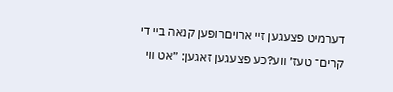דערמיט פצעגען זײ ארויםרופען קנאה בײ די קרים־ טעז׳ װע?כע פצעגען זאגען: ״אט װי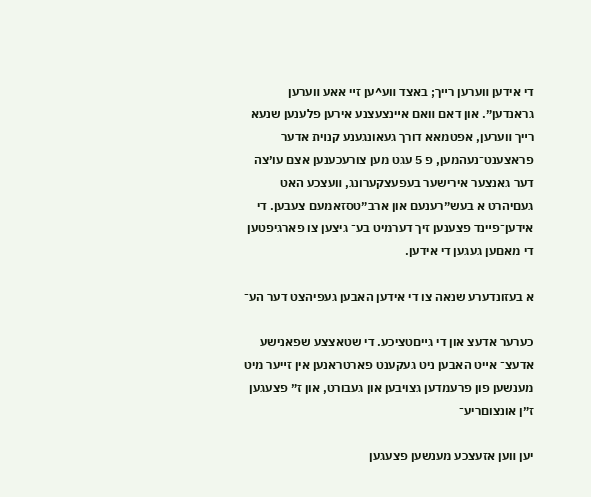די אידען װערען רײך; באצד װע^ען זײ אאע װערען גראנדען״. און דאם װאם אײנצעצנע אירען פלענען שנעא רײך װערען, אפטמאא דורך געאונגענע קנױת אדער פראצענט־נעהמען, פ 5 עגט מען צורעכענען אצם עו׳צה דער גאנצער אירישער בעפעצקערונג, װעצכע האט געםיהרט א בעש״רענעם און ארב״טסזאמעם צעבען. די אידען־פײנד פצענען זיך דערמיט בע־ גיצען צו פארגיפטען די מאםען געגען די אידען.

א בעזונדערע שנאה צו די אידען האבען געפיהצט דער הע־

כערער אדעצ און די גײםטציכע. די שטאצצע שפאנישע אדעצ־ אײט האבען ניט געקענט פארטראנען אין זײער מיט מענשען פון פרעמדען גצויבען און געבורט, און ז״ פצעגען ז״ן אונצוםריע־

יען װען אזעצכע מענשען פצעגען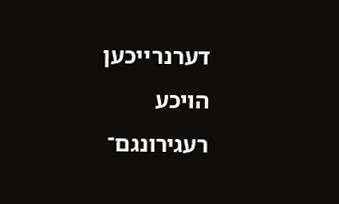דערנרײכען הויכע רעגירונגם־